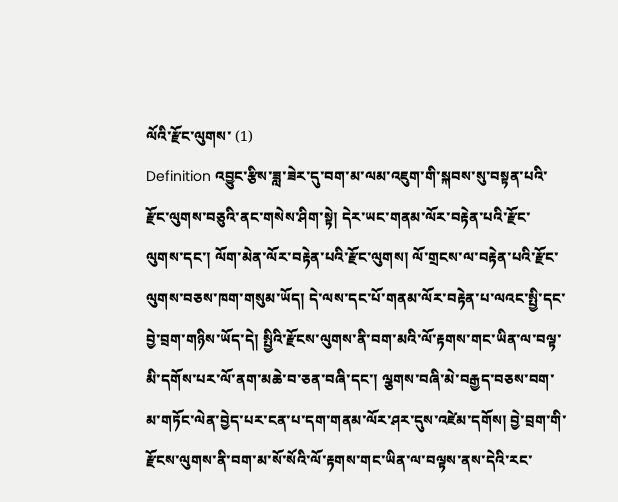ལོའི་རྫོང་ལུགས་ (1)
Definition འབྱུང་རྩིས་ཟླ་ཟེར་དུ་བག་མ་ལམ་འཇུག་གི་སྐབས་སུ་བསྟན་པའི་རྫོང་ལུགས་བཅུའི་ནང་གསེས་ཤིག་སྟེ། དེར་ཡང་གནམ་ལོར་བརྟེན་པའི་རྫོང་ལུགས་དང་། ལོག་མེན་ལོར་བརྟེན་པའི་རྫོང་ལུགས། ལོ་གྲངས་ལ་བརྟེན་པའི་རྫོང་ལུགས་བཅས་ཁག་གསུམ་ཡོད། དེ་ལས་དང་པོ་གནམ་ལོར་བརྟེན་པ་ལའང་སྤྱི་དང་བྱེ་བྲག་གཉིས་ཡོད་དེ། སྤྱིའི་རྫོངས་ལུགས་ནི་བག་མའི་ལོ་རྟགས་གང་ཡིན་ལ་བལྟ་མི་དགོས་པར་ལོ་ནག་མཆེ་བ་ཅན་བཞི་དང་། ལྕགས་བཞི་མེ་བརྒྱད་བཅས་བག་མ་གཏོང་ལེན་བྱེད་པར་ངན་པ་དག་གནམ་ལོར་ཤར་དུས་འཛེམ་དགོས། བྱེ་བྲག་གི་རྫོངས་ལུགས་ནི་བག་མ་སོ་སོའི་ལོ་རྟགས་གང་ཡིན་ལ་བལྟས་ནས་དེའི་རང་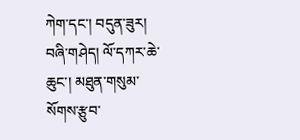ཀེག་དང་། བདུན་ཟུར། བཞི་གཤེད། ལོ་དཀར་ཆེ་ཆུང་། མཐུན་གསུམ་སོགས་རྩུབ་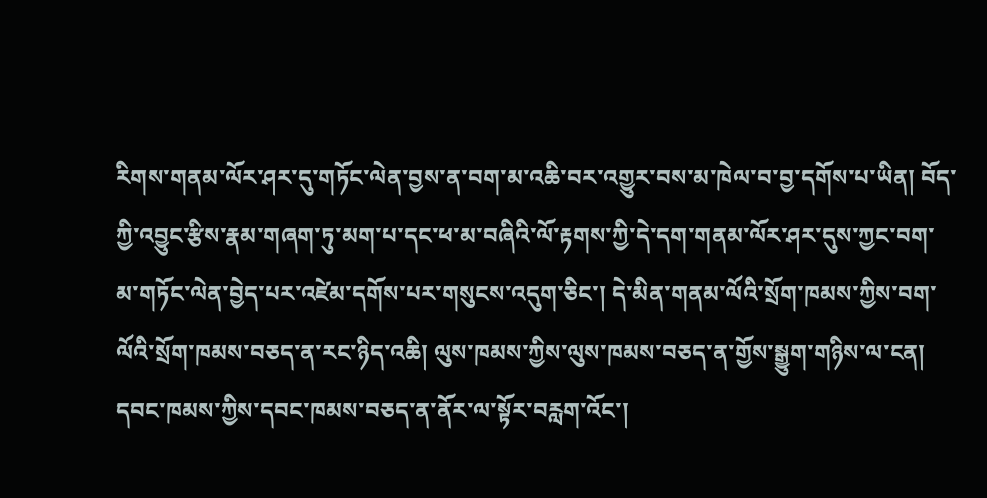རིགས་གནམ་ལོར་ཤར་དུ་གཏོང་ལེན་བྱས་ན་བག་མ་འཆི་བར་འགྱུར་བས་མ་ཁེལ་བ་བྱ་དགོས་པ་ཡིན། བོད་ཀྱི་འབྱུང་རྩིས་རྣམ་གཞག་ཏུ་མག་པ་དང་ཕ་མ་བཞིའི་ལོ་རྟགས་ཀྱི་དེ་དག་གནམ་ལོར་ཤར་དུས་ཀྱང་བག་མ་གཏོང་ལེན་བྱེད་པར་འཛེམ་དགོས་པར་གསུངས་འདུག་ཅིང་། དེ་མིན་གནམ་ལོའི་སྲོག་ཁམས་ཀྱིས་བག་ལོའི་སྲོག་ཁམས་བཅད་ན་རང་ཉིད་འཆི། ལུས་ཁམས་ཀྱིས་ལུས་ཁམས་བཅད་ན་གྱོས་སྒྱུག་གཉིས་ལ་ངན། དབང་ཁམས་ཀྱིས་དབང་ཁམས་བཅད་ན་ནོར་ལ་སྟོར་བརླག་འོང་།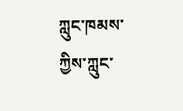ཀླུང་ཁམས་ཀྱིས་ཀླུང་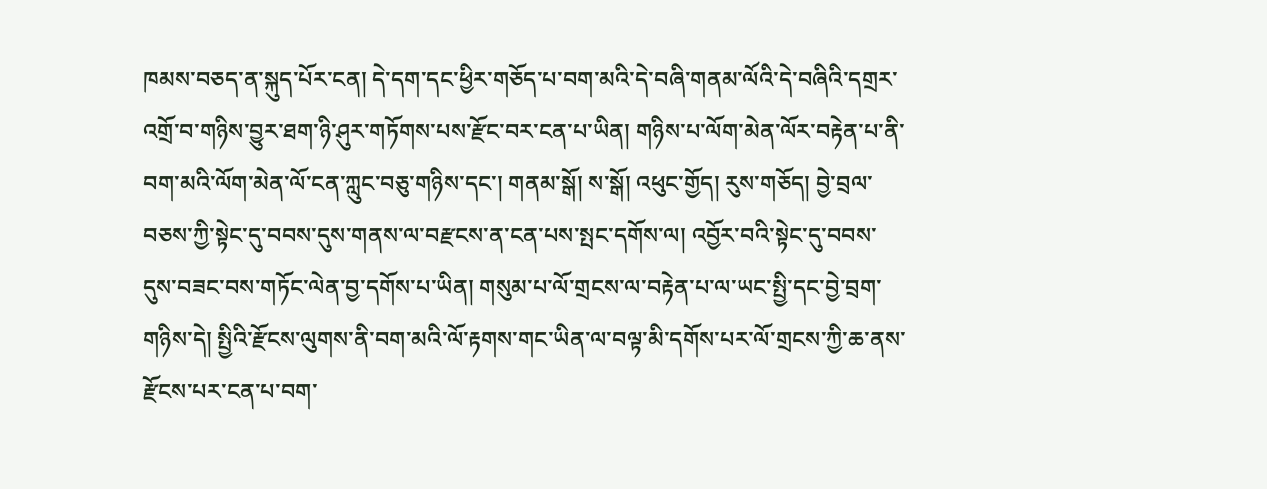ཁམས་བཅད་ན་སྐུད་པོར་ངན། དེ་དག་དང་ཕྱིར་གཅོད་པ་བག་མའི་དེ་བཞི་གནམ་ལོའི་དེ་བཞིའི་དགྲར་འགྲོ་བ་གཉིས་བྱུར་ཐག་ཉི་ཤུར་གཏོགས་པས་རྫོང་བར་ངན་པ་ཡིན། གཉིས་པ་ལོག་མེན་ལོར་བརྟེན་པ་ནི་བག་མའི་ལོག་མེན་ལོ་ངན་ཀླུང་བཅུ་གཉིས་དང་། གནམ་སྒོ། ས་སྒོ། འཕུང་གྱོད། རུས་གཅོད། བྱེ་བྲལ་བཅས་ཀྱི་སྟེང་དུ་བབས་དུས་གནས་ལ་བརྫངས་ན་ངན་པས་སྤང་དགོས་ལ། འབྱོར་བའི་སྟེང་དུ་བབས་དུས་བཟང་བས་གཏོང་ལེན་བྱ་དགོས་པ་ཡིན། གསུམ་པ་ལོ་གྲངས་ལ་བརྟེན་པ་ལ་ཡང་སྤྱི་དང་བྱེ་བྲག་གཉིས་དེ། སྤྱིའི་རྫོངས་ལུགས་ནི་བག་མའི་ལོ་རྟགས་གང་ཡིན་ལ་བལྟ་མི་དགོས་པར་ལོ་གྲངས་ཀྱི་ཆ་ནས་རྫོངས་པར་ངན་པ་བག་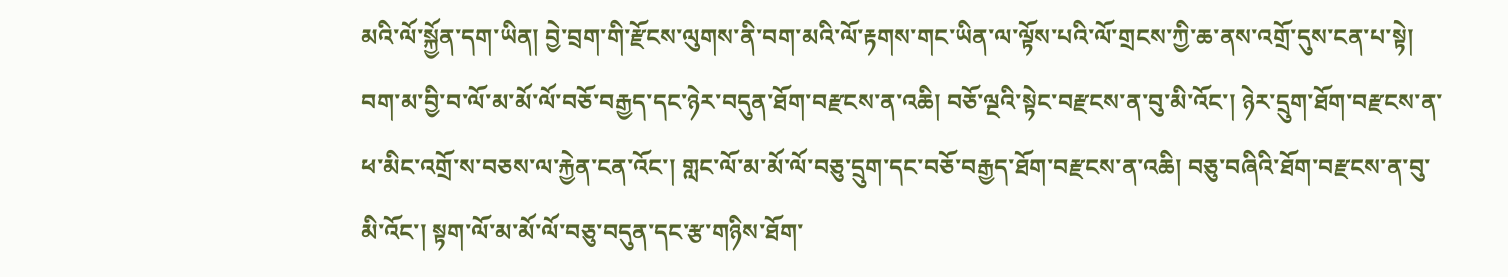མའི་ལོ་སྐྱོན་དག་ཡིན། བྱེ་བྲག་གི་རྫོངས་ལུགས་ནི་བག་མའི་ལོ་རྟགས་གང་ཡིན་ལ་ལྟོས་པའི་ལོ་གྲངས་ཀྱི་ཆ་ནས་འགྲོ་དུས་ངན་པ་སྟེ། བག་མ་བྱི་བ་ལོ་མ་མོ་ལོ་བཅོ་བརྒྱད་དང་ཉེར་བདུན་ཐོག་བརྫངས་ན་འཆི། བཅོ་ལྔའི་སྟེང་བརྫངས་ན་བུ་མི་འོང་། ཉེར་དྲུག་ཐོག་བརྫངས་ན་ཕ་མིང་འགྲོ་ས་བཅས་ལ་རྐྱེན་ངན་འོང་། གླང་ལོ་མ་མོ་ལོ་བཅུ་དྲུག་དང་བཅོ་བརྒྱད་ཐོག་བརྫངས་ན་འཆི། བཅུ་བཞིའི་ཐོག་བརྫངས་ན་བུ་མི་འོང་། སྟག་ལོ་མ་མོ་ལོ་བཅུ་བདུན་དང་རྩ་གཉིས་ཐོག་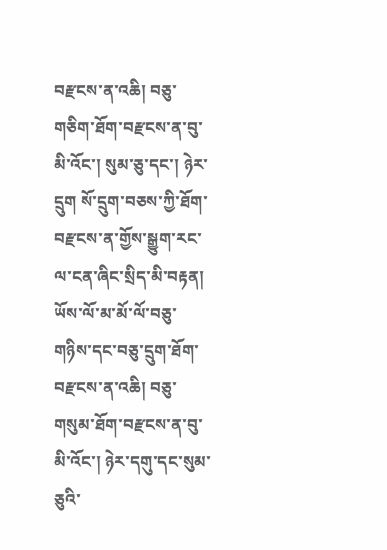བརྫངས་ན་འཆི། བཅུ་གཅིག་ཐོག་བརྫངས་ན་བུ་མི་འོང་། སུམ་ཅུ་དང་། ཉེར་དྲུག སོ་དྲུག་བཅས་ཀྱི་ཐོག་བརྫངས་ན་གྱོས་སྒྱུག་རང་ལ་ངན་ཞིང་སྲིད་མི་བརྟན། ཡོས་ལོ་མ་མོ་ལོ་བཅུ་གཉིས་དང་བཅུ་དྲུག་ཐོག་བརྫངས་ན་འཆི། བཅུ་གསུམ་ཐོག་བརྫངས་ན་བུ་མི་འོང་། ཉེར་དགུ་དང་སུམ་ཅུའི་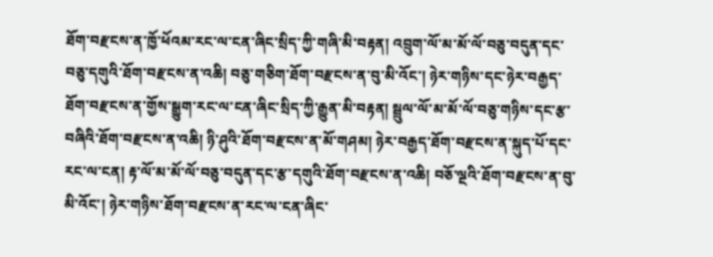ཐོག་བརྫངས་ན་ཁྱོ་ཕོའམ་རང་ལ་ངན་ཞིང་སྲིད་ཀྱི་གཞི་མི་བརྟན། འབྲུག་ལོ་མ་མོ་ལོ་བཅུ་བདུན་དང་བཅུ་དགུའི་ཐོག་བརྫངས་ན་འཆི། བཅུ་གཅིག་ཐོག་བརྫངས་ན་བུ་མི་འོང་། ཉེར་གཉིས་དང་ཉེར་བརྒྱད་ཐོག་བརྫངས་ན་གྱོས་སྒྱུག་རང་ལ་ངན་ཞིང་སྲིད་ཀྱི་རྒྱུན་མི་བརྟན། སྦྲུལ་ལོ་མ་མོ་ལོ་བཅུ་གཉིས་དང་རྩ་བཞིའི་ཐོག་བརྫངས་ན་འཆི། ཉི་ཤུའི་ཐོག་བརྫངས་ན་མོ་གཤམ། ཉེར་བརྒྱད་ཐོག་བརྫངས་ན་སྐུད་པོ་དང་རང་ལ་ངན། རྟ་ལོ་མ་མོ་ལོ་བཅུ་བདུན་དང་རྩ་དགུའི་ཐོག་བརྫངས་ན་འཆི། བཅོ་ལྔའི་ཐོག་བརྫངས་ན་བུ་མི་འོང་། ཉེར་གཉིས་ཐོག་བརྫངས་ན་རང་ལ་ངན་ཞིང་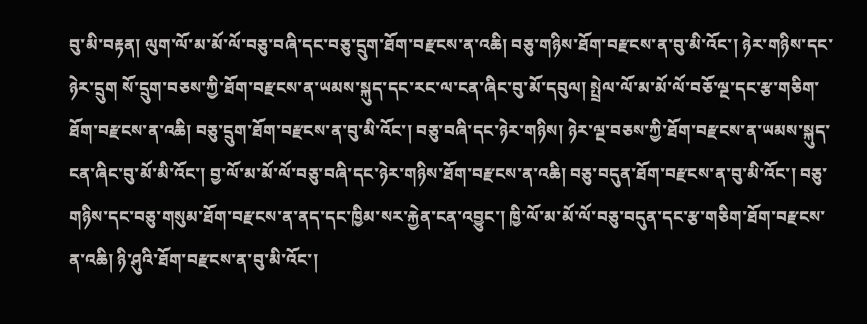བུ་མི་བརྟན། ལུག་ལོ་མ་མོ་ལོ་བཅུ་བཞི་དང་བཅུ་དྲུག་ཐོག་བརྫངས་ན་འཆི། བཅུ་གཉིས་ཐོག་བརྫངས་ན་བུ་མི་འོང་། ཉེར་གཉིས་དང་ཉེར་དྲུག སོ་དྲུག་བཅས་ཀྱི་ཐོག་བརྫངས་ན་ཡམས་སྐུད་དང་རང་ལ་ངན་ཞིང་བུ་མོ་དབུལ། སྤྲེལ་ལོ་མ་མོ་ལོ་བཅོ་ལྔ་དང་རྩ་གཅིག་ཐོག་བརྫངས་ན་འཆི། བཅུ་དྲུག་ཐོག་བརྫངས་ན་བུ་མི་འོང་། བཅུ་བཞི་དང་ཉེར་གཉིས། ཉེར་ལྔ་བཅས་ཀྱི་ཐོག་བརྫངས་ན་ཡམས་སྐུད་ངན་ཞིང་བུ་མོ་མི་འོང་། བྱ་ལོ་མ་མོ་ལོ་བཅུ་བཞི་དང་ཉེར་གཉིས་ཐོག་བརྫངས་ན་འཆི། བཅུ་བདུན་ཐོག་བརྫངས་ན་བུ་མི་འོང་། བཅུ་གཉིས་དང་བཅུ་གསུམ་ཐོག་བརྫངས་ན་ནད་དང་ཁྱིམ་སར་རྐྱེན་ངན་འབྱུང་། ཁྱི་ལོ་མ་མོ་ལོ་བཅུ་བདུན་དང་རྩ་གཅིག་ཐོག་བརྫངས་ན་འཆི། ཉི་ཤུའི་ཐོག་བརྫངས་ན་བུ་མི་འོང་།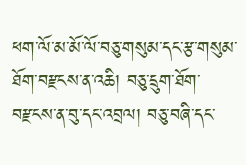ཕག་ལོ་མ་མོ་ལོ་བཅུ་གསུམ་དང་རྩ་གསུམ་ཐོག་བརྫངས་ན་འཆི། བཅུ་དྲུག་ཐོག་བརྫངས་ན་བུ་དང་འབྲལ། བཅུ་བཞི་དང་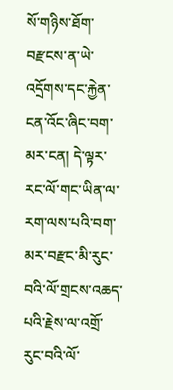སོ་གཉིས་ཐོག་བརྫངས་ན་ཡེ་འདྲོགས་དང་རྐྱེན་ངན་འོང་ཞིང་བག་མར་ངན། དེ་ལྟར་རང་ལོ་གང་ཡིན་ལ་རག་ལས་པའི་བག་མར་བརྫང་མི་རུང་བའི་ལོ་གྲངས་འཆད་པའི་རྗེས་ལ་འགྲོ་རུང་བའི་ལོ་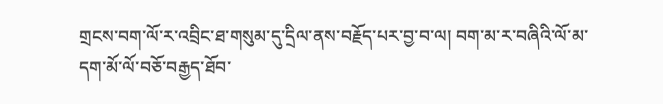གྲངས་བག་ལོ་ར་འབྲིང་ཐ་གསུམ་དུ་དྲིལ་ནས་བརྗོད་པར་བྱ་བ་ལ། བག་མ་ར་བཞིའི་ལོ་མ་དག་མོ་ལོ་བཅོ་བརྒྱད་ཐོབ་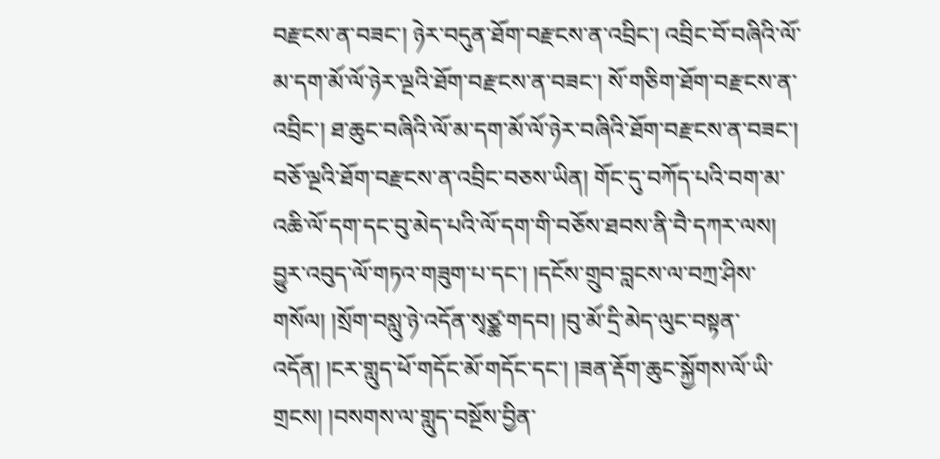བརྫངས་ན་བཟང་། ཉེར་བདུན་ཐོག་བརྫངས་ན་འབྲིང་། འབྲིང་བོ་བཞིའི་ལོ་མ་དག་མོ་ལོ་ཉེར་ལྔའི་ཐོག་བརྫངས་ན་བཟང་། སོ་གཅིག་ཐོག་བརྫངས་ན་འབྲིང་། ཐ་ཆུང་བཞིའི་ལོ་མ་དག་མོ་ལོ་ཉེར་བཞིའི་ཐོག་བརྫངས་ན་བཟང་། བཅོ་ལྔའི་ཐོག་བརྫངས་ན་འབྲིང་བཅས་ཡིན། གོང་དུ་བཀོད་པའི་བག་མ་འཆི་ལོ་དག་དང་བུ་མེད་པའི་ལོ་དག་གི་བཅོས་ཐབས་ནི་བཻ་དཀར་ལས། བྱུར་འབུད་ལོ་གཏའ་གཟུག་པ་དང་། །དངོས་གྲུབ་བླངས་ལ་བཀྲ་ཤིས་གསོལ། །སྲོག་བསླུ་ཉེ་འདོན་སྭཙྪ་གདབ། །བུ་མོ་དྲི་མེད་ལུང་བསྟན་འདོན། །ངར་གླུད་ཕོ་གདོང་མོ་གདོང་དང་། །ཟན་རྡོག་ཆུང་སྐྱོགས་ལོ་ཡི་གྲངས། །བསགས་ལ་གླུད་བསྔོས་བྱིན་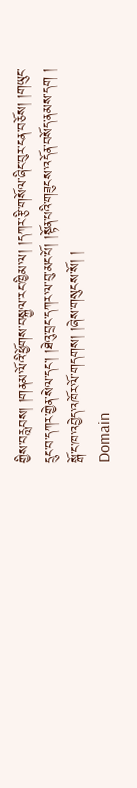གྱིས་བརླབས། །གནམ་ལོའི་ཕྱོགས་བསྐྱལ་རང་ཁྱིམ་ལ། །དཀར་རྩི་གསོལ་ཞིང་བུར་ངན་བཅོས། །གཡུང་དྲུང་བ་དཀར་གྱེན་སེལ་དང་། །ཐེའུ་བྲང་དཀར་ལ་བུ་མང་པོ། །སྟོན་པའི་གཟུངས་འདོན་བསོད་ནམས་དག ། སྒོ་ང་ཁ་འབྱེད་འཁོར་ལོ་གདགས། །ཞེས་གསུངས་སོ། །
Domain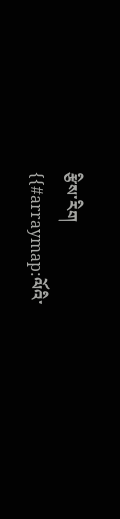རྩིས་རིག
{{#arraymap:ལོའི་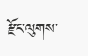རྫོང་ལུགས་